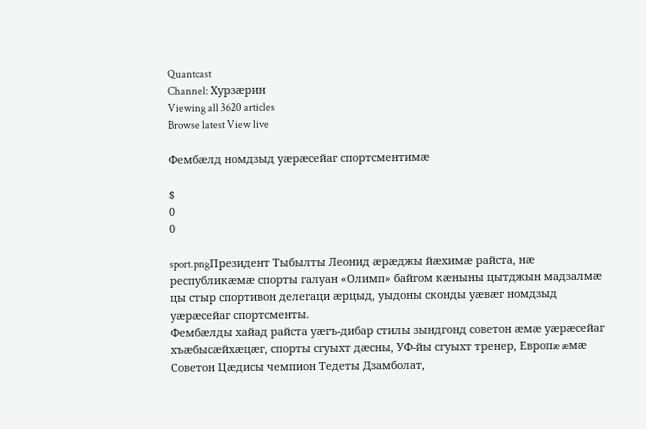Quantcast
Channel: Хурзæрин
Viewing all 3620 articles
Browse latest View live

Фембæлд номдзыд уæрæсейаг спортсментимæ

$
0
0

sport.pngПрезидент Тыбылты Леонид æрæджы йæхимæ райста, нæ республикæмæ спорты галуан «Олимп» байгом кæныны цытджын мадзалмæ цы стыр спортивон делегаци æрцыд, уыдоны сконды уæвæг номдзыд уæрæсейаг спортсменты.
Фембæлды хайад райста уæгъ-дибар стилы зындгонд советон æмæ уæрæсейаг хъæбысæйхæцæг, спорты сгуыхт дæсны, УФ-йы сгуыхт тренер, Европæ æмæ Советон Цæдисы чемпион Тедеты Дзамболат,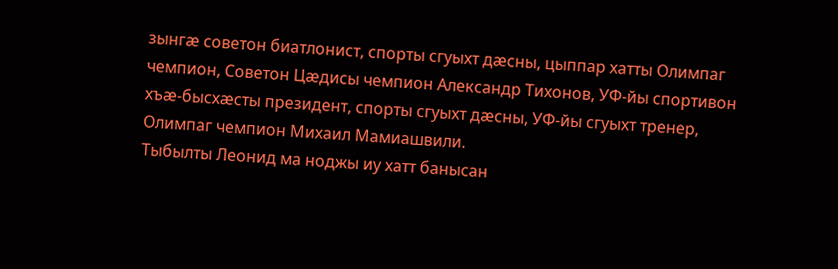зынгæ советон биатлонист, спорты сгуыхт дæсны, цыппар хатты Олимпаг чемпион, Советон Цæдисы чемпион Александр Тихонов, УФ-йы спортивон хъæ-бысхæсты президент, спорты сгуыхт дæсны, УФ-йы сгуыхт тренер, Олимпаг чемпион Михаил Мамиашвили.
Тыбылты Леонид ма ноджы иу хатт банысан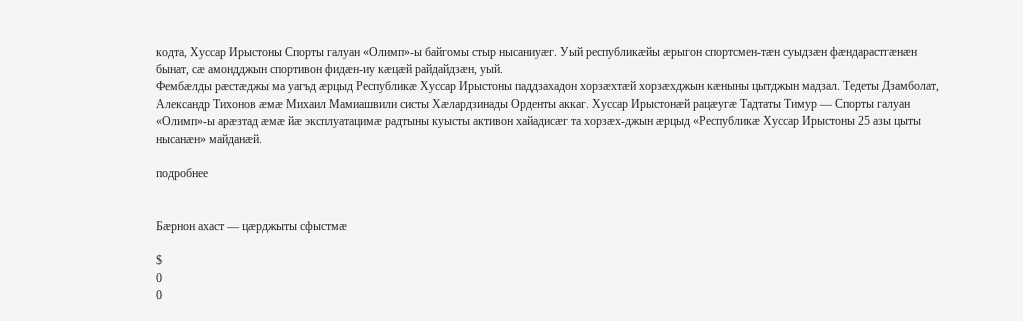кодта, Хуссар Ирыстоны Спорты галуан «Олимп»-ы байгомы стыр нысаниуæг. Уый республикæйы æрыгон спортсмен-тæн суыдзæн фæндарастгæнæн бынат, сæ амондджын спортивон фидæн-иу кæцæй райдайдзæн, уый.
Фембæлды рæстæджы ма уагъд æрцыд Республикæ Хуссар Ирыстоны паддзахадон хорзæхтæй хорзæхджын кæныны цытджын мадзал. Тедеты Дзамболат, Александр Тихонов æмæ Михаил Мамиашвили систы Хæлардзинады Орденты аккаг. Хуссар Ирыстонæй рацæугæ Тадтаты Тимур — Спорты галуан «Олимп»-ы арæзтад æмæ йæ эксплуатацимæ радтыны куысты активон хайадисæг та хорзæх-джын æрцыд «Республикæ Хуссар Ирыстоны 25 азы цыты нысанæн» майданæй.

подробнее


Бæрнон ахаст — цæрджыты сфыстмæ

$
0
0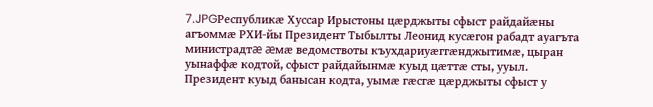7.JPGРеспубликæ Хуссар Ирыстоны цæрджыты сфыст райдайæны агъоммæ РХИ-йы Президент Тыбылты Леонид кусæгон рабадт ауагъта министрадтæ æмæ ведомствоты къухдариуæггæнджытимæ, цыран уынаффæ кодтой, сфыст райдайынмæ куыд цæттæ сты, ууыл.
Президент куыд банысан кодта, уымæ гæсгæ цæрджыты сфыст у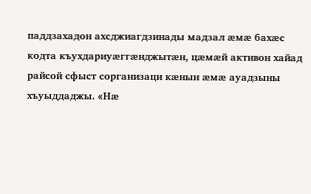паддзахадон ахсджиагдзинады мадзал æмæ бахæс кодта къухдариуæггæнджытæн, цæмæй активон хайад райсой сфыст сорганизаци кæнын æмæ ауадзыны хъуыддаджы. «Нæ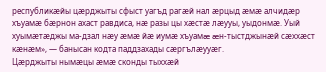республикæйы цæрджыты сфыст уагъд рагæй нал æрцыд æмæ алчидæр хъуамæ бæрнон ахаст равдиса, нæ разы цы хæстæ лæууы, уыдонмæ. Уый хуымæтæджы ма-дзал нæу æмæ йæ иумæ хъуамæ æн-тыстджынæй сæххæст кæнæм», — банысан кодта паддзахады сæргълæууæг.
Цæрджыты нымæцы æмæ сконды тыххæй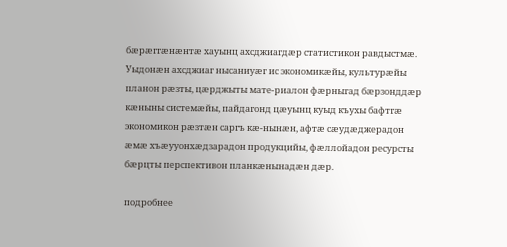бæрæггæнæнтæ хауынц ахсджиагдæр статистикон равдыстмæ. Уыдонæн ахсджиаг нысаниуæг ис экономикæйы, культурæйы планон рæзты, цæрджыты мате-риалон фæрныгад бæрзонддæр кæныны системæйы, пайдагонд цæуынц куыд къухы бафтгæ экономикон рæзтæн саргъ кæ-нынæн, афтæ сæудæджерадон æмæ хъæууонхæдзарадон продукцийы, фæллойадон ресурсты бæрцты перспективон планкæнынадæн дæр.

подробнее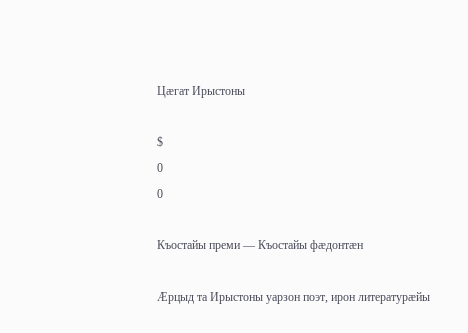Цæгат Ирыстоны

$
0
0

Къостайы преми — Къостайы фæдонтæн

Æрцыд та Ирыстоны уарзон поэт, ирон литературæйы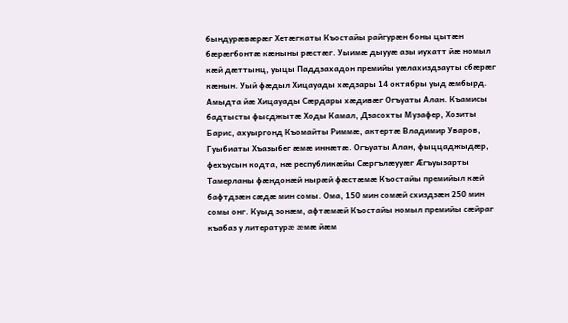бындурæвæрæг Хетæгкаты Къостайы райгурæн боны цытæн бæрæгбонтæ кæныны рæстæг. Уыимæ дыууæ азы иухатт йæ номыл кæй дæттынц, уыцы Паддзахадон премийы уæлахиздзауты сбæрæг кæнын. Уый фæдыл Хицауады хæдзары 14 октябры уыд æмбырд. Амыдта йæ Хицауады Сæрдары хæдивæг Огъуаты Алан. Къамисы бадтысты фысджытæ Ходы Камал, Дзасохты Музафер, Хозиты Барис, ахуыргонд Къомайты Риммæ, актертæ Владимир Уваров, Гуыбиаты Хъазыбег æмæ иннæтæ. Огъуаты Алан, фыццаджыдæр, фехъусын кодта, нæ республикæйы Сæргълæууæг Æгъуызарты Тамерланы фæндонæй нырæй фæстæмæ Къостайы премийыл кæй бафтдзæн сæдæ мин сомы. Ома, 150 мин сомæй схиздзæн 250 мин сомы онг. Куыд зонæм, афтæмæй Къостайы номыл премийы сæйраг къабаз у литературæ æмæ йæм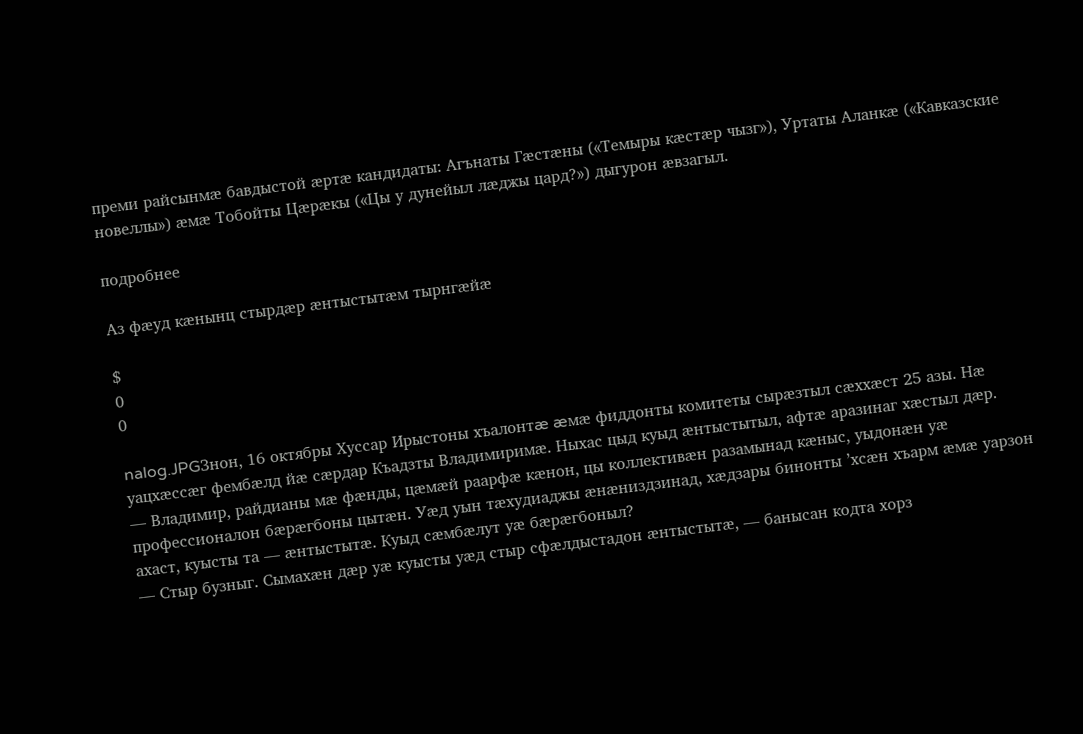преми райсынмæ бавдыстой æртæ кандидаты: Агънаты Гæстæны («Темыры кæстæр чызг»), Уртаты Аланкæ («Кавказские новеллы») æмæ Тобойты Цæрæкы («Цы у дунейыл лæджы цард?») дыгурон æвзагыл.

подробнее

Аз фæуд кæнынц стырдæр æнтыстытæм тырнгæйæ

$
0
0

nalog.JPGЗнон, 16 октябры Хуссар Ирыстоны хъалонтæ æмæ фиддонты комитеты сырæзтыл сæххæст 25 азы. Нæ уацхæссæг фембæлд йæ сæрдар Къадзты Владимиримæ. Ныхас цыд куыд æнтыстытыл, афтæ аразинаг хæстыл дæр.
— Владимир, райдианы мæ фæнды, цæмæй раарфæ кæнон, цы коллективæн разамынад кæныс, уыдонæн уæ профессионалон бæрæгбоны цытæн. Уæд уын тæхудиаджы æнæниздзинад, хæдзары бинонты ’хсæн хъарм æмæ уарзон ахаст, куысты та — æнтыстытæ. Куыд сæмбæлут уæ бæрæгбоныл?
— Стыр бузныг. Сымахæн дæр уæ куысты уæд стыр сфæлдыстадон æнтыстытæ, — банысан кодта хорз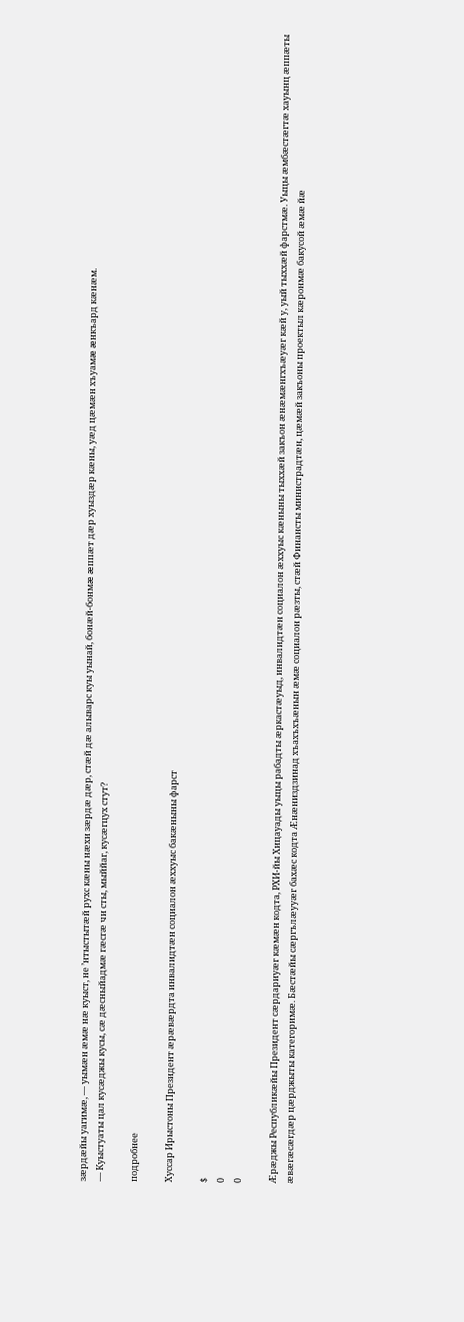зæрдæйы уагимæ, — уымæн æмæ нæ куыст, не ’нтыстытæй рухс кæны нæхи зæрдæ дæр, стæй дæ алыварс куы уынай, бонæй-бонмæ æппæт дæр хуыздæр кæны, уæд цæмæн хъуамæ æнкъард кæнæм.
— Куыстуаты цал кусæджы кусы, сæ дæсныйадмæ гæсгæ чи сты, мыййаг, кусæгцух стут?

подробнее

Хуссар Ирыстоны Президент æрæвæрдта инвалидтæн социалон æххуыс бакæныны фарст

$
0
0

Æрæджы Республикæйы Президент сæрдариуæг кæмæн кодта, РХИ-йы Хицауады уыцы рабадты æркастæуыд, инвалидтæн социалон æххуыс кæныны тыххæй закъон æнæмæнгхъæуæг кæй у, уый тыххæй фарстмæ. Уыцы æмбæстæгтæ хауынц æппæты æвæгæсæгдæр цæрджыты категоримæ. Бæстæйы сæргълæууæг бахæс кодта Æнæниздзинад хъахъхъæнын æмæ социалон рæзты, стæй Финансты министрадтæн, цæмæй закъоны проектыл кæронмæ бакусой æмæ йæ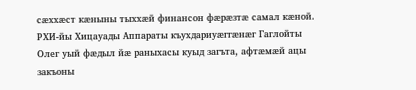сæххæст кæныны тыххæй финансон фæрæзтæ самал кæной.
РХИ-йы Хицауады Аппараты къухдариуæггæнæг Гаглойты Олег уый фæдыл йæ раныхасы куыд загъта, афтæмæй ацы закъоны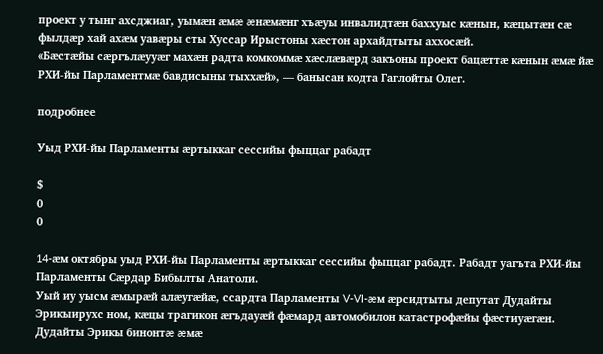проект у тынг ахсджиаг, уымæн æмæ æнæмæнг хъæуы инвалидтæн баххуыс кæнын, кæцытæн сæ фылдæр хай ахæм уавæры сты Хуссар Ирыстоны хæстон архайдтыты аххосæй.
«Бæстæйы сæргълæууæг махæн радта комкоммæ хæслæвæрд закъоны проект бацæттæ кæнын æмæ йæ РХИ-йы Парламентмæ бавдисыны тыххæй», — банысан кодта Гаглойты Олег.

подробнее

Уыд РХИ-йы Парламенты æртыккаг сессийы фыццаг рабадт

$
0
0

14-æм октябры уыд РХИ-йы Парламенты æртыккаг сессийы фыццаг рабадт. Рабадт уагъта РХИ-йы Парламенты Сæрдар Бибылты Анатоли.
Уый иу уысм æмырæй алæугæйæ, ссардта Парламенты V-VI-æм æрсидтыты депутат Дудайты Эрикыирухс ном, кæцы трагикон æгъдауæй фæмард автомобилон катастрофæйы фæстиуæгæн. Дудайты Эрикы бинонтæ æмæ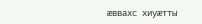æввахс хиуæтты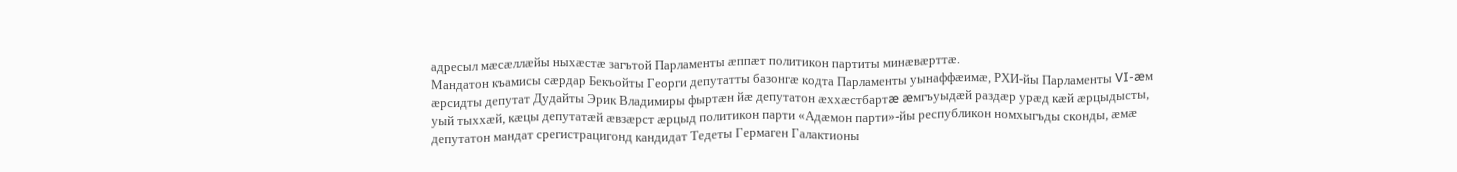адресыл мæсæллæйы ныхæстæ загътой Парламенты æппæт политикон партиты минæвæрттæ.
Мандатон къамисы сæрдар Бекъойты Георги депутатты базонгæ кодта Парламенты уынаффæимæ, РХИ-йы Парламенты VI-æм æрсидты депутат Дудайты Эрик Владимиры фыртæн йæ депутатон æххæстбартæ æмгъуыдæй раздæр урæд кæй æрцыдысты, уый тыххæй, кæцы депутатæй æвзæрст æрцыд политикон парти «Адæмон парти»-йы республикон номхыгъды сконды, æмæ депутатон мандат срегистрацигонд кандидат Тедеты Гермаген Галактионы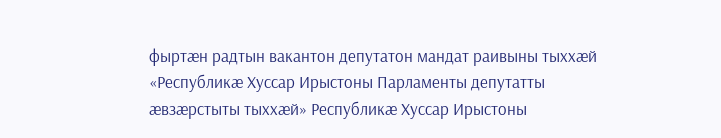фыртæн радтын вакантон депутатон мандат раивыны тыххæй «Республикæ Хуссар Ирыстоны Парламенты депутатты æвзæрстыты тыххæй» Республикæ Хуссар Ирыстоны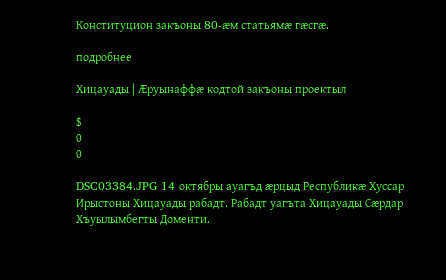Конституцион закъоны 80-æм статьямæ гæсгæ.

подробнее

Хицауады | Æруынаффæ кодтой закъоны проектыл

$
0
0

DSC03384.JPG 14 октябры ауагъд æрцыд Республикæ Хуссар Ирыстоны Хицауады рабадт. Рабадт уагъта Хицауады Сæрдар Хъуылымбегты Доменти.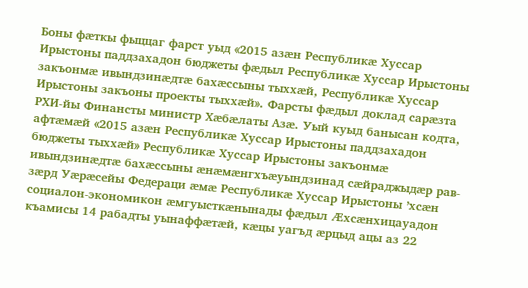Боны фæткы фыццаг фарст уыд «2015 азæн Республикæ Хуссар Ирыстоны паддзахадон бюджеты фæдыл Республикæ Хуссар Ирыстоны закъонмæ ивындзинæдтæ бахæссыны тыххæй, Республикæ Хуссар Ирыстоны закъоны проекты тыххæй». Фарсты фæдыл доклад сарæзта РХИ-йы Финансты министр Хæбæлаты Азæ. Уый куыд банысан кодта, афтæмæй «2015 азæн Республикæ Хуссар Ирыстоны паддзахадон бюджеты тыххæй» Республикæ Хуссар Ирыстоны закъонмæ ивындзинæдтæ бахæссыны æнæмæнгхъæуындзинад сæйраджыдæр рав-зæрд Уæрæсейы Федераци æмæ Республикæ Хуссар Ирыстоны ’хсæн социалон-экономикон æмгуысткæнынады фæдыл Æхсæнхицауадон къамисы 14 рабадты уынаффæтæй, кæцы уагъд æрцыд ацы аз 22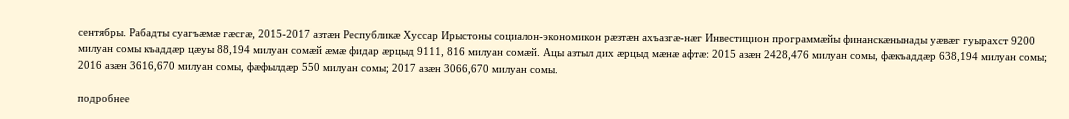сентябры. Рабадты суагъæмæ гæсгæ, 2015-2017 азтæн Республикæ Хуссар Ирыстоны социалон-экономикон рæзтæн ахъазгæ-нæг Инвестицион программæйы финанскæнынады уæвæг гуырахст 9200 милуан сомы къаддæр цæуы 88,194 милуан сомæй æмæ фидар æрцыд 9111, 816 милуан сомæй. Ацы азтыл дих æрцыд мæнæ афтæ: 2015 азæн 2428,476 милуан сомы, фæкъаддæр 638,194 милуан сомы; 2016 азæн 3616,670 милуан сомы, фæфылдæр 550 милуан сомы; 2017 азæн 3066,670 милуан сомы.

подробнее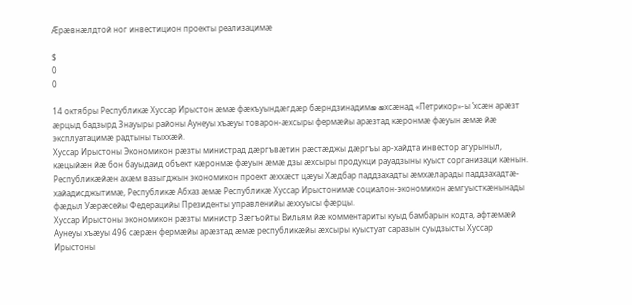Æрæвнæлдтой ног инвестицион проекты реализацимæ

$
0
0

14 октябры Республикæ Хуссар Ирыстон æмæ фæкъуындæгдæр бæрндзинадимæ æхсæнад «Петрикор»-ы ’хсæн арæзт æрцыд бадзырд Знауыры районы Аунеуы хъæуы товарон-æхсыры фермæйы арæзтад кæронмæ фæуын æмæ йæ эксплуатацимæ радтыны тыххæй.
Хуссар Ирыстоны Экономикон рæзты министрад дæргъвæтин рæстæджы дæргъы ар-хайдта инвестор агурыныл, кæцыйæн йæ бон бауыдаид объект кæронмæ фæуын æмæ дзы æхсыры продукци рауадзыны куыст сорганизаци кæнын. Республикæйæн ахæм вазыгджын экономикон проект æххæст цæуы Хæдбар паддзахадты æмхæларады паддзахадтæ-хайадисджытимæ, Республикæ Абхаз æмæ Республикæ Хуссар Ирыстонимæ социалон-экономикон æмгуысткæнынады фæдыл Уæрæсейы Федерацийы Президенты управленийы æххуысы фæрцы.
Хуссар Ирыстоны экономикон рæзты министр Зæгъойты Вильям йæ комментариты куыд бамбарын кодта, афтæмæй Аунеуы хъæуы 496 сæрæн фермæйы арæзтад æмæ республикæйы æхсыры куыстуат саразын суыдзысты Хуссар Ирыстоны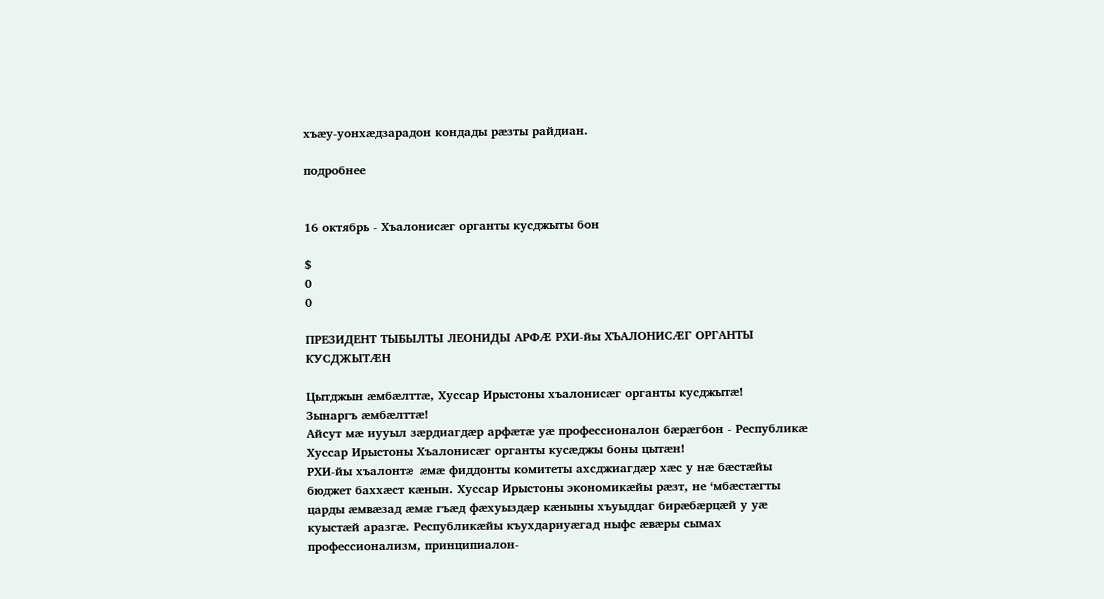хъæу-уонхæдзарадон кондады рæзты райдиан.

подробнее


16 октябрь - Хъалонисæг органты кусджыты бон

$
0
0

ПРЕЗИДЕНТ ТЫБЫЛТЫ ЛЕОНИДЫ АРФÆ РХИ-йы ХЪАЛОНИСÆГ ОРГАНТЫ КУСДЖЫТÆН

Цытджын æмбæлттæ, Хуссар Ирыстоны хъалонисæг органты кусджытæ!
Зынаргъ æмбæлттæ!
Айсут мæ иууыл зæрдиагдæр арфæтæ уæ профессионалон бæрæгбон - Республикæ Хуссар Ирыстоны Хъалонисæг органты кусæджы боны цытæн!
РХИ-йы хъалонтæ æмæ фиддонты комитеты ахсджиагдæр хæс у нæ бæстæйы бюджет баххæст кæнын. Хуссар Ирыстоны экономикæйы рæзт, не ‘мбæстæгты царды æмвæзад æмæ гъæд фæхуыздæр кæныны хъуыддаг бирæбæрцæй у уæ куыстæй аразгæ. Республикæйы къухдариуæгад ныфс æвæры сымах профессионализм, принципиалон-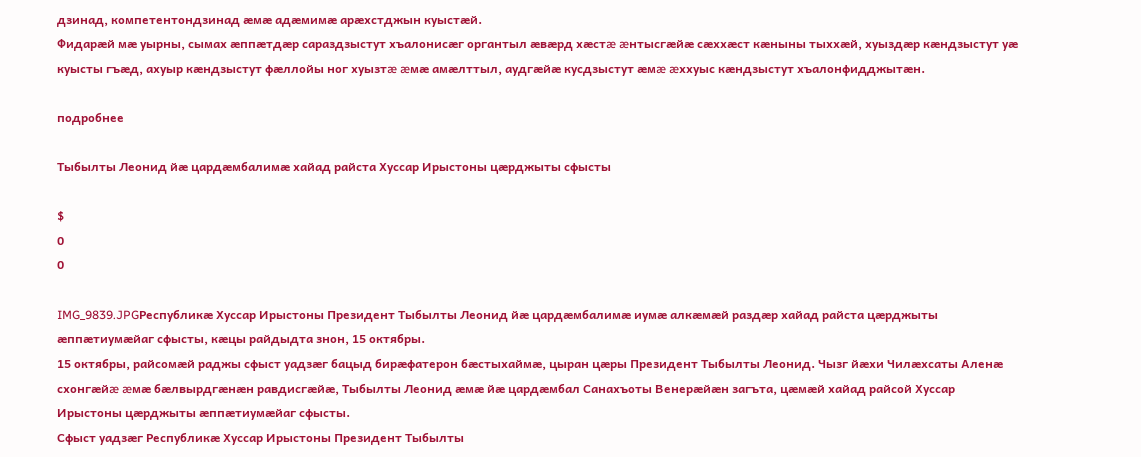дзинад, компетентондзинад æмæ адæмимæ арæхстджын куыстæй.
Фидарæй мæ уырны, сымах æппæтдæр сараздзыстут хъалонисæг органтыл æвæрд хæстæ æнтысгæйæ сæххæст кæныны тыххæй, хуыздæр кæндзыстут уæ куысты гъæд, ахуыр кæндзыстут фæллойы ног хуызтæ æмæ амæлттыл, аудгæйæ кусдзыстут æмæ æххуыс кæндзыстут хъалонфидджытæн.

подробнее

Тыбылты Леонид йæ цардæмбалимæ хайад райста Хуссар Ирыстоны цæрджыты сфысты

$
0
0

IMG_9839.JPGРеспубликæ Хуссар Ирыстоны Президент Тыбылты Леонид йæ цардæмбалимæ иумæ алкæмæй раздæр хайад райста цæрджыты æппæтиумæйаг сфысты, кæцы райдыдта знон, 15 октябры.
15 октябры, райсомæй раджы сфыст уадзæг бацыд бирæфатерон бæстыхаймæ, цыран цæры Президент Тыбылты Леонид. Чызг йæхи Чилæхсаты Аленæ схонгæйæ æмæ бæлвырдгæнæн равдисгæйæ, Тыбылты Леонид æмæ йæ цардæмбал Санахъоты Венерæйæн загъта, цæмæй хайад райсой Хуссар Ирыстоны цæрджыты æппæтиумæйаг сфысты.
Сфыст уадзæг Республикæ Хуссар Ирыстоны Президент Тыбылты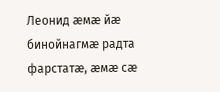Леонид æмæ йæ бинойнагмæ радта фарстатæ, æмæ сæ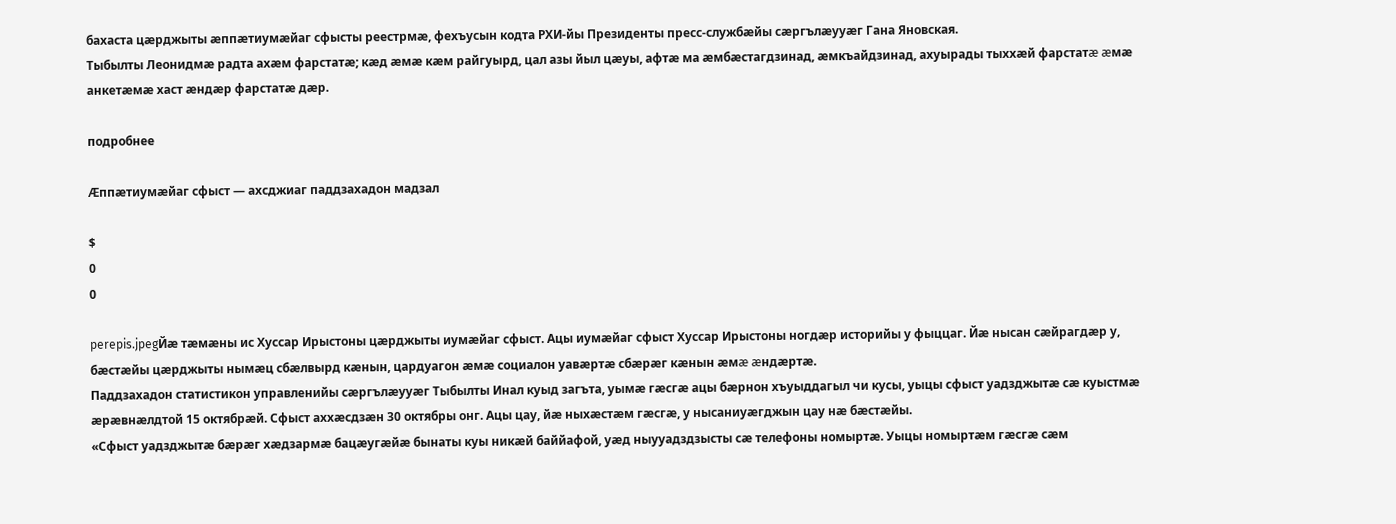бахаста цæрджыты æппæтиумæйаг сфысты реестрмæ, фехъусын кодта РХИ-йы Президенты пресс-службæйы сæргълæууæг Гана Яновская.
Тыбылты Леонидмæ радта ахæм фарстатæ; кæд æмæ кæм райгуырд, цал азы йыл цæуы, афтæ ма æмбæстагдзинад, æмкъайдзинад, ахуырады тыххæй фарстатæ æмæ анкетæмæ хаст æндæр фарстатæ дæр.

подробнее

Æппæтиумæйаг сфыст — ахсджиаг паддзахадон мадзал

$
0
0

perepis.jpegЙæ тæмæны ис Хуссар Ирыстоны цæрджыты иумæйаг сфыст. Ацы иумæйаг сфыст Хуссар Ирыстоны ногдæр историйы у фыццаг. Йæ нысан сæйрагдæр у, бæстæйы цæрджыты нымæц сбæлвырд кæнын, цардуагон æмæ социалон уавæртæ сбæрæг кæнын æмæ æндæртæ.
Паддзахадон статистикон управленийы сæргълæууæг Тыбылты Инал куыд загъта, уымæ гæсгæ ацы бæрнон хъуыддагыл чи кусы, уыцы сфыст уадзджытæ сæ куыстмæ æрæвнæлдтой 15 октябрæй. Сфыст аххæсдзæн 30 октябры онг. Ацы цау, йæ ныхæстæм гæсгæ, у нысаниуæгджын цау нæ бæстæйы.
«Сфыст уадзджытæ бæрæг хæдзармæ бацæугæйæ бынаты куы никæй баййафой, уæд ныууадздзысты сæ телефоны номыртæ. Уыцы номыртæм гæсгæ сæм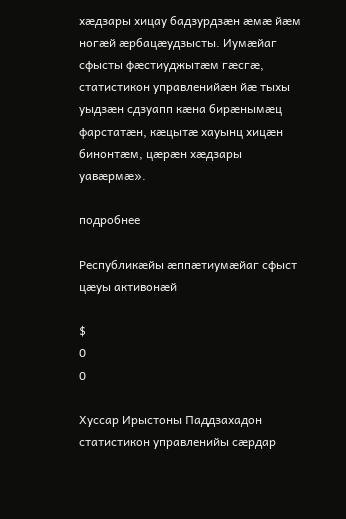хæдзары хицау бадзурдзæн æмæ йæм ногæй æрбацæудзысты. Иумæйаг сфысты фæстиуджытæм гæсгæ, статистикон управленийæн йæ тыхы уыдзæн сдзуапп кæна бирæнымæц фарстатæн, кæцытæ хауынц хицæн бинонтæм, цæрæн хæдзары уавæрмæ».

подробнее

Республикæйы æппæтиумæйаг сфыст цæуы активонæй

$
0
0

Хуссар Ирыстоны Паддзахадон статистикон управленийы сæрдар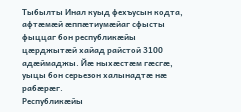Тыбылты Инал куыд фехъусын кодта, афтæмæй æппæтиумæйаг сфысты фыццаг бон республикæйы цæрджытæй хайад райстой 3100 адæймаджы. Йæ ныхæстæм гæсгæ, уыцы бон серьезон халынадтæ нæ рабæрæг.
Республикæйы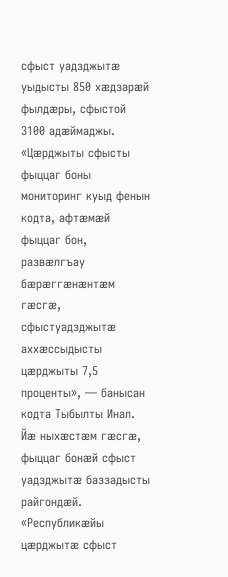сфыст уадзджытæ уыдысты 850 хæдзарæй фылдæры, сфыстой 3100 адæймаджы. «Цæрджыты сфысты фыццаг боны мониторинг куыд фенын кодта, афтæмæй фыццаг бон, развæлгъау бæрæггæнæнтæм гæсгæ, сфыстуадзджытæ аххæссыдысты цæрджыты 7,5 проценты», — банысан кодта Тыбылты Инал.
Йæ ныхæстæм гæсгæ, фыццаг бонæй сфыст уадзджытæ баззадысты райгондæй.
«Республикæйы цæрджытæ сфыст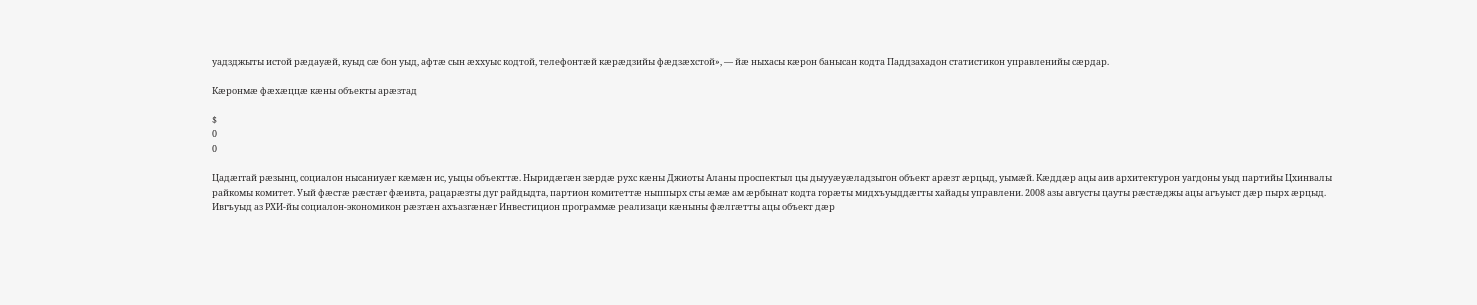уадзджыты истой рæдауæй, куыд сæ бон уыд, афтæ сын æххуыс кодтой, телефонтæй кæрæдзийы фæдзæхстой», — йæ ныхасы кæрон банысан кодта Паддзахадон статистикон управленийы сæрдар.

Кæронмæ фæхæццæ кæны объекты арæзтад

$
0
0

Цадæггай рæзынц, социалон нысаниуæг кæмæн ис, уыцы объекттæ. Ныридæгæн зæрдæ рухс кæны Джиоты Аланы проспектыл цы дыууæуæладзыгон объект арæзт æрцыд, уымæй. Кæддæр ацы аив архитектурон уагдоны уыд партийы Цхинвалы райкомы комитет. Уый фæстæ рæстæг фæивта, рацарæзты дуг райдыдта, партион комитеттæ ныппырх сты æмæ ам æрбынат кодта горæты мидхъуыддæгты хайады управлени. 2008 азы августы цауты рæстæджы ацы агъуыст дæр пырх æрцыд.
Ивгъуыд аз РХИ-йы социалон-экономикон рæзтæн ахъазгæнæг Инвестицион программæ реализаци кæныны фæлгæтты ацы объект дæр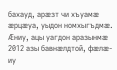бахауд, арæзт чи хъуамæ æрцæуа, уыдон номхыгъдмæ. Æниу, ацы уагдон аразынмæ 2012 азы бавнæлдтой, фæлæ-иу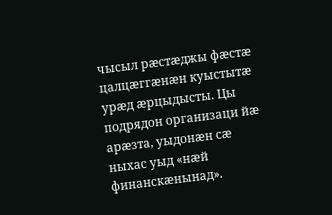чысыл рæстæджы фæстæ цалцæггæнæн куыстытæ урæд æрцыдысты. Цы подрядон организаци йæ арæзта, уыдонæн сæ ныхас уыд «нæй финанскæнынад».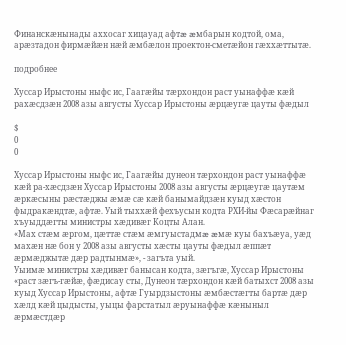Финанскæнынады аххосаг хицауад афтæ æмбарын кодтой, ома, арæзтадон фирмæйæн нæй æмбæлон проектон-сметæйон гæххæттытæ.

подробнее

Хуссар Ирыстоны ныфс ис, Гаагæйы тæрхондон раст уынаффæ кæй рахæсдзæн 2008 азы августы Хуссар Ирыстоны æрцæугæ цауты фæдыл

$
0
0

Хуссар Ирыстоны ныфс ис, Гаагæйы дунеон тæрхондон раст уынаффæ кæй ра-хæсдзæн Хуссар Ирыстоны 2008 азы августы æрцæугæ цаутæм æркæсыны рæстæджы æмæ сæ кæй банымайдзæн куыд хæстон фыдракæндтæ, афтæ. Уый тыххæй фехъусын кодта РХИ-йы Фæсарæйнаг хъуыддæгты министры хæдивæг Коцты Алан.
«Мах стæм æргом, цæттæ стæм æмгуыстадмæ æмæ куы бахъæуа, уæд махæн нæ бон у 2008 азы августы хæсты цауты фæдыл æппæт æрмæджытæ дæр радтынмæ», - загъта уый.
Уыимæ министры хæдивæг банысан кодта, зæгъгæ, Хуссар Ирыстоны «раст зæгъ-гæйæ, фæдисау сты, Дунеон тæрхондон кæй батыхст 2008 азы куыд Хуссар Ирыстоны, афтæ Гуырдзыстоны æмбæстæгты бартæ дæр хæлд кæй цыдысты, уыцы фарстатыл æруынаффæ кæныныл æрмæстдæр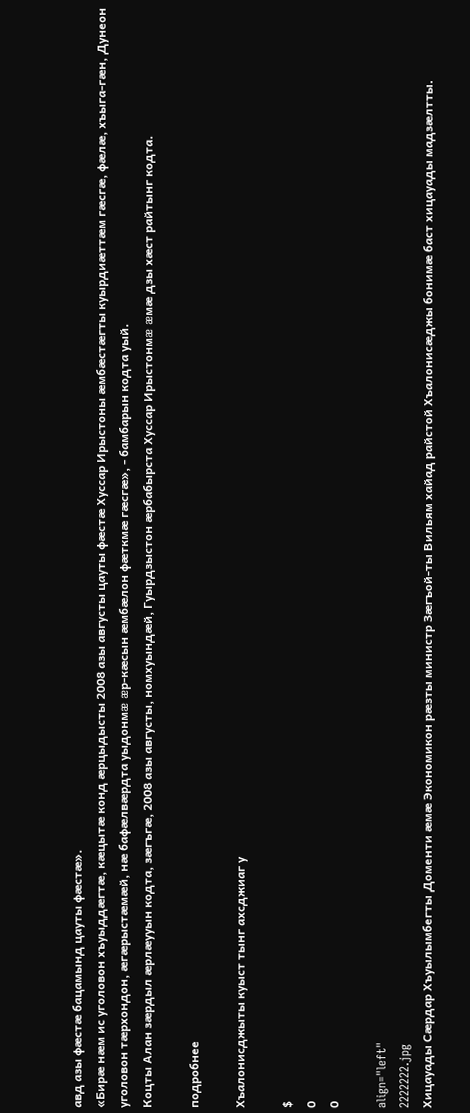авд азы фæстæ бацамынд цауты фæстæ».
«Бирæ нæм ис уголовон хъуыддæгтæ, кæцытæ конд æрцыдысты 2008 азы августы цауты фæстæ Хуссар Ирыстоны æмбæстæгты куырдиæттæм гæсгæ, фæлæ, хъыга-гæн, Дунеон уголовон тæрхондон, æгæрыстæмæй, нæ бафæлвæрдта уыдонмæ æр-кæсын æмбæлон фæткмæ гæсгæ», - бамбарын кодта уый.
Коцты Алан зæрдыл æрлæууын кодта, зæгъгæ, 2008 азы августы, номхуындæй, Гуырдзыстон æрбабырста Хуссар Ирыстонмæ æмæ дзы хæст райтынг кодта.

подробнее

Хъалонисджыты куыст тынг ахсджиаг у

$
0
0

align="left"
2222222.jpg
Хицауады Сæрдар Хъуылымбегты Доменти æмæ Экономикон рæзты министр Зæгъой-ты Вильям хайад райстой Хъалонисæджы бонимæ баст хицауады мадзæлтты.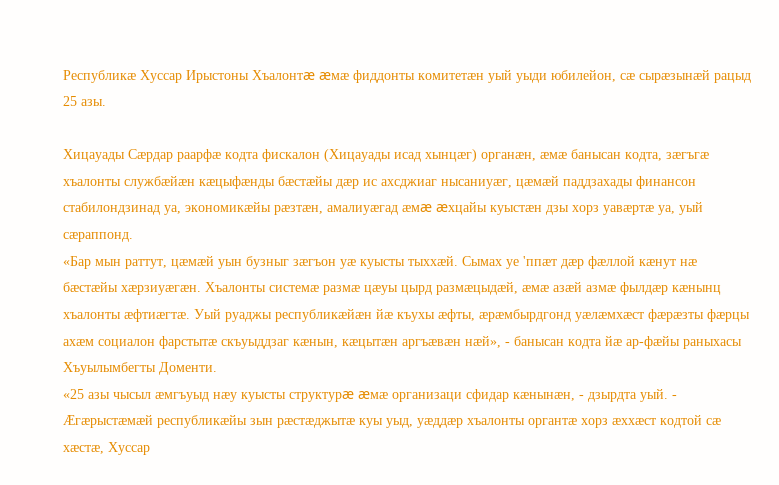Республикæ Хуссар Ирыстоны Хъалонтæ æмæ фиддонты комитетæн уый уыди юбилейон, сæ сырæзынæй рацыд 25 азы.

Хицауады Сæрдар раарфæ кодта фискалон (Хицауады исад хынцæг) органæн, æмæ банысан кодта, зæгъгæ хъалонты службæйæн кæцыфæнды бæстæйы дæр ис ахсджиаг нысаниуæг, цæмæй паддзахады финансон стабилондзинад уа, экономикæйы рæзтæн, амалиуæгад æмæ æхцайы куыстæн дзы хорз уавæртæ уа, уый сæраппонд.
«Бар мын раттут, цæмæй уын бузныг зæгъон уæ куысты тыххæй. Сымах уе 'ппæт дæр фæллой кæнут нæ бæстæйы хæрзиуæгæн. Хъалонты системæ размæ цæуы цырд размæцыдæй, æмæ азæй азмæ фылдæр кæнынц хъалонты æфтиæгтæ. Уый руаджы республикæйæн йæ къухы æфты, æрæмбырдгонд уæлæмхæст фæрæзты фæрцы ахæм социалон фарстытæ скъуыддзаг кæнын, кæцытæн аргъæвæн нæй», - банысан кодта йæ ар-фæйы раныхасы Хъуылымбегты Доменти.
«25 азы чысыл æмгъуыд нæу куысты структурæ æмæ организаци сфидар кæнынæн, - дзырдта уый. - Æгæрыстæмæй республикæйы зын рæстæджытæ куы уыд, уæддæр хъалонты органтæ хорз æххæст кодтой сæ хæстæ, Хуссар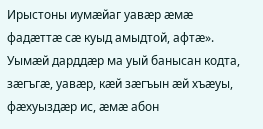Ирыстоны иумæйаг уавæр æмæ фадæттæ сæ куыд амыдтой, афтæ».
Уымæй дарддæр ма уый банысан кодта, зæгъгæ, уавæр, кæй зæгъын æй хъæуы, фæхуыздæр ис, æмæ абон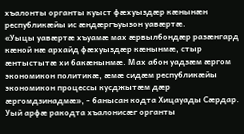хъалонты органты куыст фæхуыздæр кæнынæн республикæйы ис æндæргъуызон уавæртæ.
«Уыцы уавæртæ хъуамæ мах æрвылбондæр разæнгард кæной нæ архайд фæхуыздæр кæнынмæ, стыр æнтыстытæ хи бакæнынмæ. Мах абон уадзæм æргом экономикон политикæ, æмæ сидæм республикæйы экономикон процессы кусджытæм дæр æргомдзинадмæ», - банысан кодта Хицауады Сæрдар.
Уый арфæ ракодта хъалонисæг органты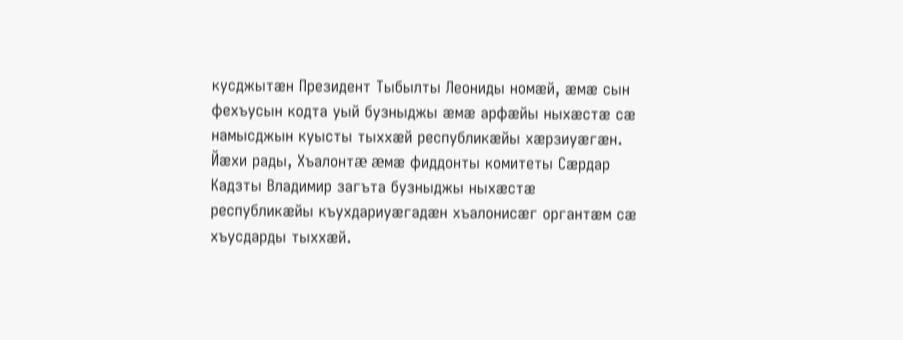кусджытæн Президент Тыбылты Леониды номæй, æмæ сын фехъусын кодта уый бузныджы æмæ арфæйы ныхæстæ сæ намысджын куысты тыххæй республикæйы хæрзиуæгæн.
Йæхи рады, Хъалонтæ æмæ фиддонты комитеты Сæрдар Кадзты Владимир загъта бузныджы ныхæстæ республикæйы къухдариуæгадæн хъалонисæг органтæм сæ хъусдарды тыххæй.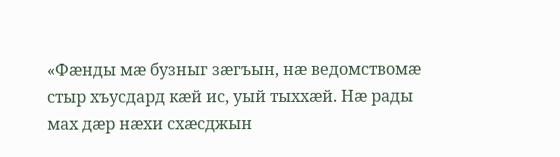«Фæнды мæ бузныг зæгъын, нæ ведомствомæ стыр хъусдард кæй ис, уый тыххæй. Нæ рады мах дæр нæхи схæсджын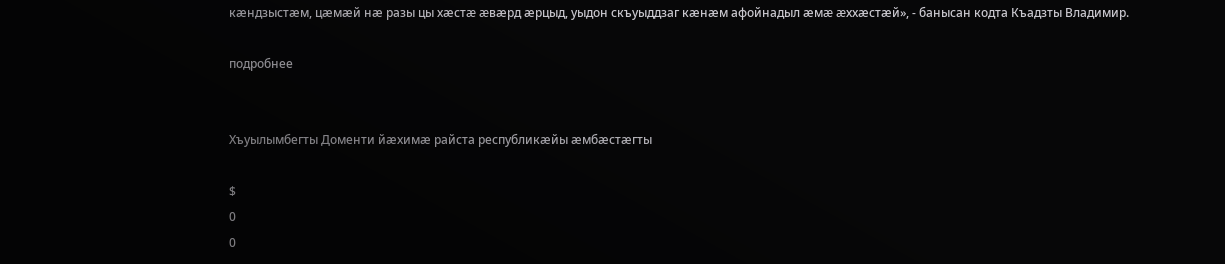кæндзыстæм, цæмæй нæ разы цы хæстæ æвæрд æрцыд, уыдон скъуыддзаг кæнæм афойнадыл æмæ æххæстæй», - банысан кодта Къадзты Владимир.

подробнее


Хъуылымбегты Доменти йæхимæ райста республикæйы æмбæстæгты

$
0
0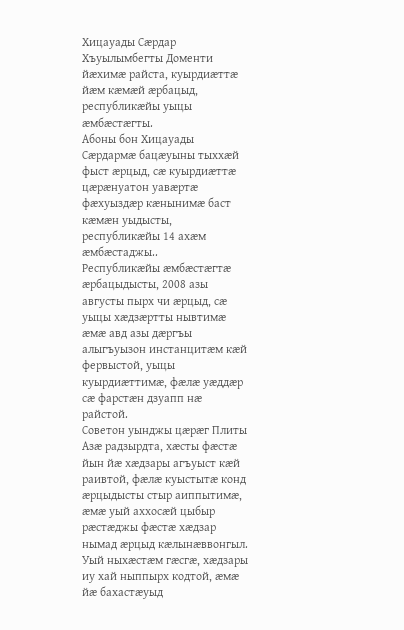Хицауады Сæрдар Хъуылымбегты Доменти йæхимæ райста, куырдиæттæ йæм кæмæй æрбацыд, республикæйы уыцы æмбæстæгты.
Абоны бон Хицауады Сæрдармæ бацæуыны тыххæй фыст æрцыд, сæ куырдиæттæ цæрæнуатон уавæртæ фæхуыздæр кæнынимæ баст кæмæн уыдысты, республикæйы 14 ахæм æмбæстаджы..
Республикæйы æмбæстæгтæ æрбацыдысты, 2008 азы августы пырх чи æрцыд, сæ уыцы хæдзæртты нывтимæ æмæ авд азы дæргъы алыгъуызон инстанцитæм кæй фервыстой, уыцы куырдиæттимæ, фæлæ уæддæр сæ фарстæн дзуапп нæ райстой.
Советон уынджы цæрæг Плиты Азæ радзырдта, хæсты фæстæ йын йæ хæдзары агъуыст кæй раивтой, фæлæ куыстытæ конд æрцыдысты стыр аиппытимæ, æмæ уый аххосæй цыбыр рæстæджы фæстæ хæдзар нымад æрцыд кæлынæввонгыл. Уый ныхæстæм гæсгæ, хæдзары иу хай ныппырх кодтой, æмæ йæ бахастæуыд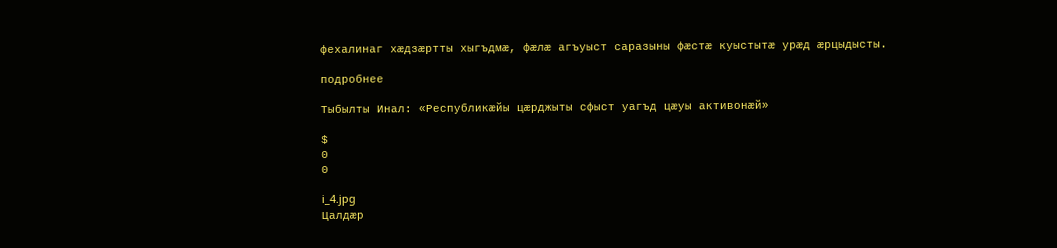фехалинаг хæдзæртты хыгъдмæ, фæлæ агъуыст саразыны фæстæ куыстытæ урæд æрцыдысты.

подробнее

Тыбылты Инал: «Республикæйы цæрджыты сфыст уагъд цæуы активонæй»

$
0
0

i_4.jpg
Цалдæр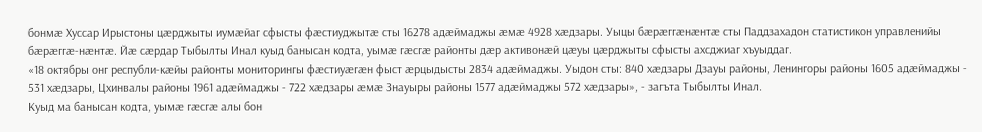бонмæ Хуссар Ирыстоны цæрджыты иумæйаг сфысты фæстиуджытæ сты 16278 адæймаджы æмæ 4928 хæдзары. Уыцы бæрæггæнæнтæ сты Паддзахадон статистикон управленийы бæрæггæ-нæнтæ. Йæ сæрдар Тыбылты Инал куыд банысан кодта, уымæ гæсгæ районты дæр активонæй цæуы цæрджыты сфысты ахсджиаг хъуыддаг.
«18 октябры онг республи-кæйы районты мониторингы фæстиуæгæн фыст æрцыдысты 2834 адæймаджы. Уыдон сты: 840 хæдзары Дзауы районы, Ленингоры районы 1605 адæймаджы - 531 хæдзары, Цхинвалы районы 1961 адæймаджы - 722 хæдзары æмæ Знауыры районы 1577 адæймаджы 572 хæдзары», - загъта Тыбылты Инал.
Куыд ма банысан кодта, уымæ гæсгæ алы бон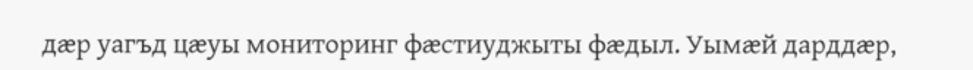дæр уагъд цæуы мониторинг фæстиуджыты фæдыл. Уымæй дарддæр,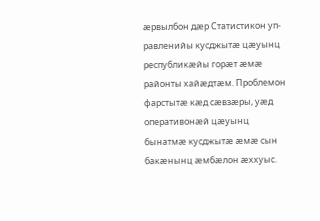æрвылбон дæр Статистикон уп-равленийы кусджытæ цæуынц республикæйы горæт æмæ районты хайæдтæм. Проблемон фарстытæ кæд сæвзæры, уæд оперативонæй цæуынц бынатмæ кусджытæ æмæ сын бакæнынц æмбæлон æххуыс.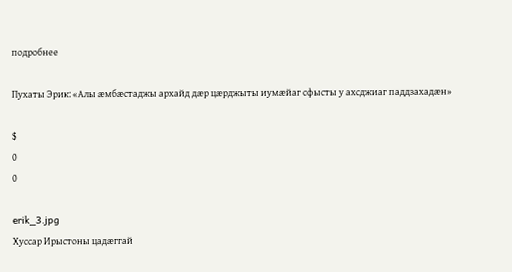подробнее

Пухаты Эрик: «Алы æмбæстаджы архайд дæр цæрджыты иумæйаг сфысты у ахсджиаг паддзахадæн»

$
0
0

erik_3.jpg
Хуссар Ирыстоны цадæггай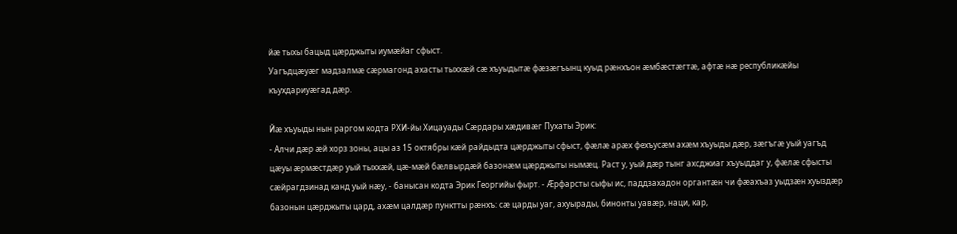йæ тыхы бацыд цæрджыты иумæйаг сфыст.
Уагъдцæуæг мадзалмæ сæрмагонд ахасты тыххæй сæ хъуыдытæ фæзæгъынц куыд рæнхъон æмбæстæгтæ, афтæ нæ республикæйы къухдариуæгад дæр.

Йæ хъуыды нын раргом кодта РХИ-йы Хицауады Сæрдары хæдивæг Пухаты Эрик:
- Алчи дæр æй хорз зоны, ацы аз 15 октябры кæй райдыдта цæрджыты сфыст, фæлæ арæх фехъусæм ахæм хъуыды дæр, зæгъгæ уый уагъд цæуы æрмæстдæр уый тыххæй, цæ-мæй бæлвырдæй базонæм цæрджыты нымæц. Раст у, уый дæр тынг ахсджиаг хъуыддаг у, фæлæ сфысты сæйрагдзинад канд уый нæу, - банысан кодта Эрик Георгийы фырт. - Æрфарсты сыфы ис, паддзахадон органтæн чи фæахъаз уыдзæн хуыздæр базонын цæрджыты цард, ахæм цалдæр пунктты рæнхъ: сæ царды уаг, ахуырады, бинонты уавæр, наци, кар,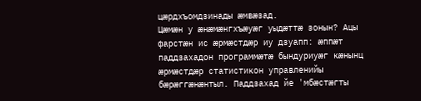цæрдхъомдзинады æмвæзад.
Цæмæн у æнæмæнгхъæуæг уыдæттæ зонын? Ацы фарстæн ис æрмæстдæр иу дзуапп: æппæт паддзахадон программæтæ бындуриуæг кæнынц æрмæстдæр статистикон управленийы бæрæггæнæнтыл. Паддзахад йе 'мбæстæгты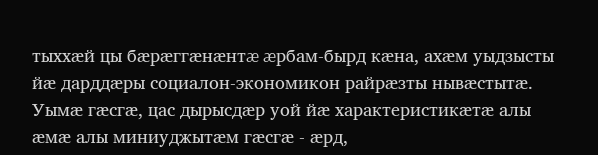тыххæй цы бæрæггæнæнтæ æрбам-бырд кæна, ахæм уыдзысты йæ дарддæры социалон-экономикон райрæзты нывæстытæ. Уымæ гæсгæ, цас дырысдæр уой йæ характеристикæтæ алы æмæ алы миниуджытæм гæсгæ - æрд,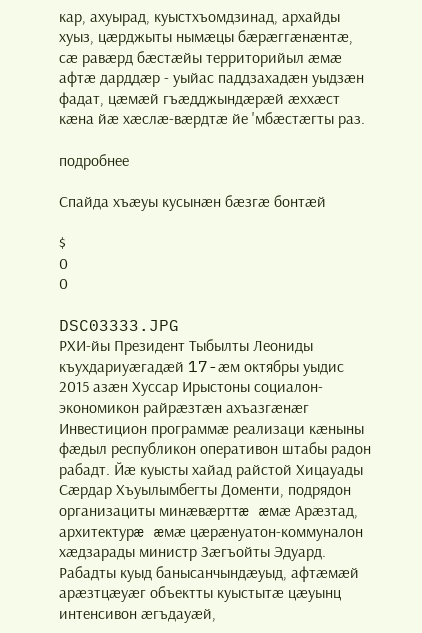кар, ахуырад, куыстхъомдзинад, архайды хуыз, цæрджыты нымæцы бæрæггæнæнтæ, сæ равæрд бæстæйы территорийыл æмæ афтæ дарддæр - уыйас паддзахадæн уыдзæн фадат, цæмæй гъæдджындæрæй æххæст кæна йæ хæслæ-вæрдтæ йе 'мбæстæгты раз.

подробнее

Спайда хъæуы кусынæн бæзгæ бонтæй

$
0
0

DSC03333.JPG
РХИ-йы Президент Тыбылты Леониды къухдариуæгадæй 17-æм октябры уыдис 2015 азæн Хуссар Ирыстоны социалон-экономикон райрæзтæн ахъазгæнæг Инвестицион программæ реализаци кæныны фæдыл республикон оперативон штабы радон рабадт. Йæ куысты хайад райстой Хицауады Сæрдар Хъуылымбегты Доменти, подрядон организациты минæвæрттæ æмæ Арæзтад, архитектурæ æмæ цæрæнуатон-коммуналон хæдзарады министр Зæгъойты Эдуард.
Рабадты куыд банысанчындæуыд, афтæмæй арæзтцæуæг объектты куыстытæ цæуынц интенсивон æгъдауæй,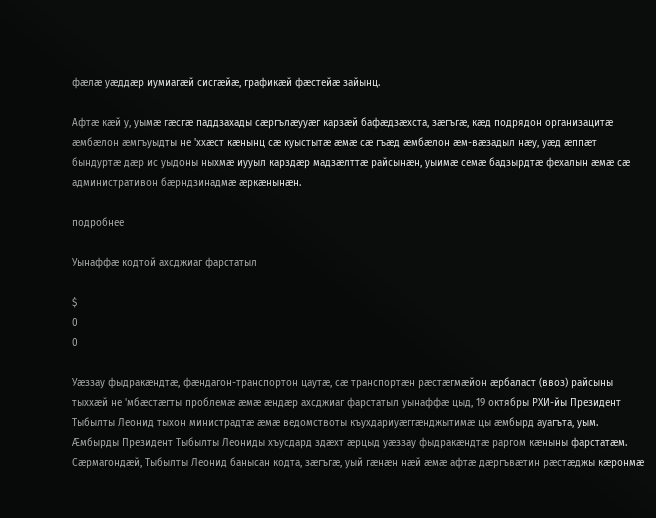фæлæ уæддæр иумиагæй сисгæйæ, графикæй фæстейæ зайынц.

Афтæ кæй у, уымæ гæсгæ паддзахады сæргълæууæг карзæй бафæдзæхста, зæгъгæ, кæд подрядон организацитæ æмбæлон æмгъуыдты не 'ххæст кæнынц сæ куыстытæ æмæ сæ гъæд æмбæлон æм-вæзадыл нæу, уæд æппæт бындуртæ дæр ис уыдоны ныхмæ иууыл карздæр мадзæлттæ райсынæн, уыимæ семæ бадзырдтæ фехалын æмæ сæ административон бæрндзинадмæ æркæнынæн.

подробнее

Уынаффæ кодтой ахсджиаг фарстатыл

$
0
0

Уæззау фыдракæндтæ, фæндагон-транспортон цаутæ, сæ транспортæн рæстæгмæйон æрбаласт (ввоз) райсыны тыххæй не 'мбæстæгты проблемæ æмæ æндæр ахсджиаг фарстатыл уынаффæ цыд, 19 октябры РХИ-йы Президент Тыбылты Леонид тыхон министрадтæ æмæ ведомствоты къухдариуæггæнджытимæ цы æмбырд ауагъта, уым.
Æмбырды Президент Тыбылты Леониды хъусдард здæхт æрцыд уæззау фыдракæндтæ раргом кæныны фарстатæм.
Сæрмагондæй, Тыбылты Леонид банысан кодта, зæгъгæ, уый гæнæн нæй æмæ афтæ дæргъвæтин рæстæджы кæронмæ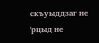скъуыддзаг не 'рцыд не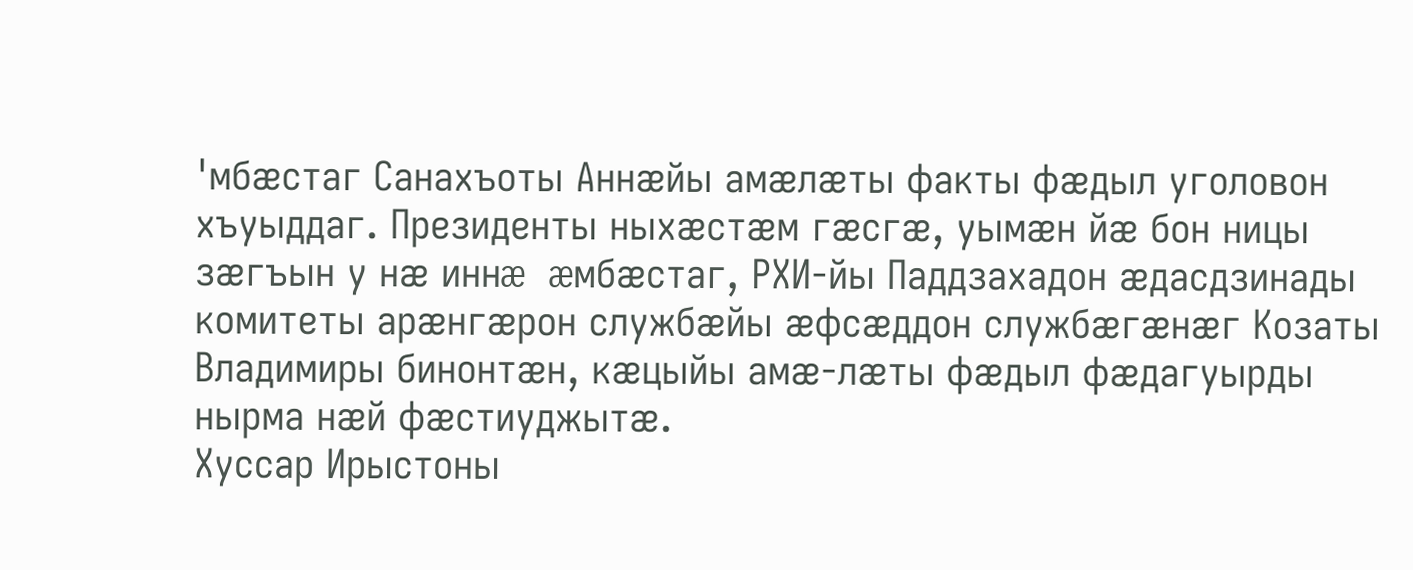'мбæстаг Санахъоты Аннæйы амæлæты факты фæдыл уголовон хъуыддаг. Президенты ныхæстæм гæсгæ, уымæн йæ бон ницы зæгъын у нæ иннæ æмбæстаг, РХИ-йы Паддзахадон æдасдзинады комитеты арæнгæрон службæйы æфсæддон службæгæнæг Козаты Владимиры бинонтæн, кæцыйы амæ-лæты фæдыл фæдагуырды нырма нæй фæстиуджытæ.
Хуссар Ирыстоны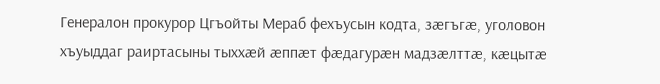Генералон прокурор Цгъойты Мераб фехъусын кодта, зæгъгæ, уголовон хъуыддаг раиртасыны тыххæй æппæт фæдагурæн мадзæлттæ, кæцытæ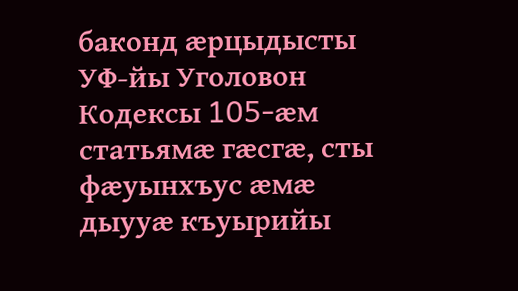баконд æрцыдысты УФ-йы Уголовон Кодексы 105-æм статьямæ гæсгæ, сты фæуынхъус æмæ дыууæ къуырийы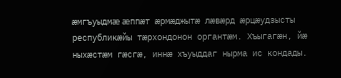æмгъуыдмæ æппæт æрмæджытæ лæвæрд æрцæудзысты республикæйы тæрхондонон органтæм. Хъыгагæн, йæ ныхæстæм гæсгæ, иннæ хъуыддаг нырма ис кондады.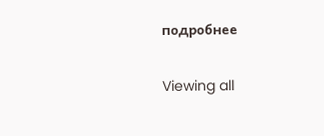подробнее

Viewing all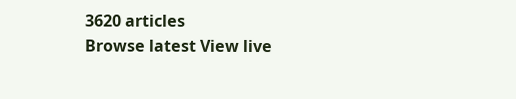3620 articles
Browse latest View live